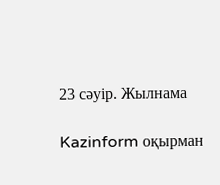23 сәуір. Жылнама

Kazinform оқырман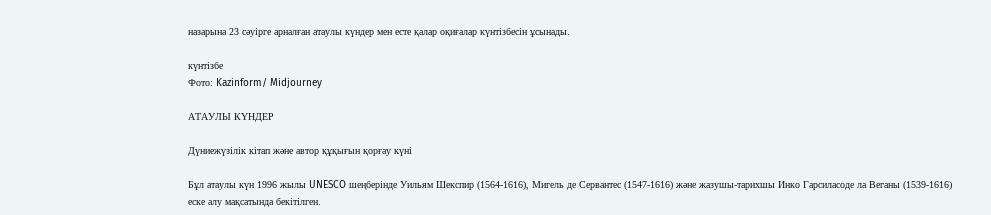назарына 23 сәуірге арналған атаулы күндер мен есте қалар оқиғалар күнтізбесін ұсынады.

күнтізбе
Фото: Kazinform/ Midjourney

АТАУЛЫ КҮНДЕР

Дүниежүзілік кітап және автор құқығын қорғау күні

Бұл атаулы күн 1996 жылы UNESCO шеңберінде Уильям Шекспир (1564-1616), Мигель де Сервантес (1547-1616) және жазушы-тарихшы Инко Гарсиласоде ла Веганы (1539-1616) еске алу мақсатында бекітілген.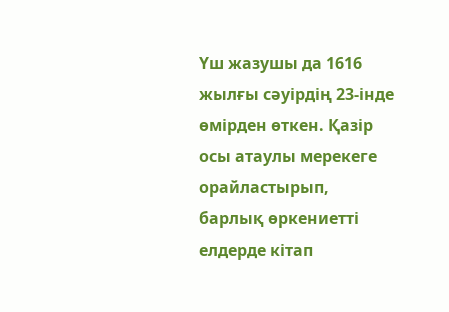Үш жазушы да 1616 жылғы сәуірдің 23-інде өмірден өткен. Қазір осы атаулы мерекеге орайластырып, барлық өркениетті елдерде кітап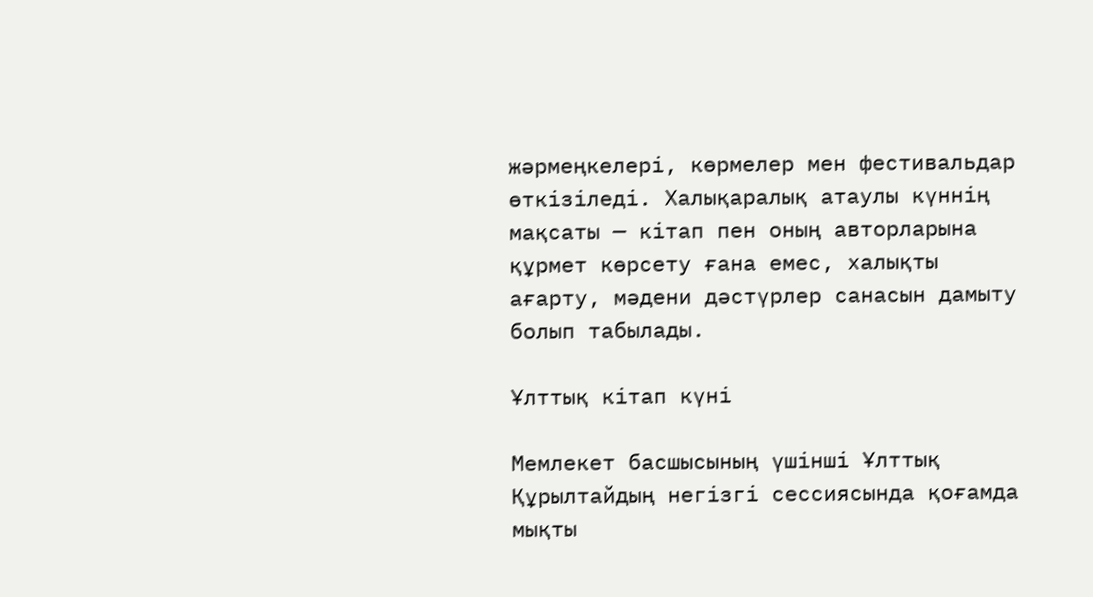жәрмеңкелері, көрмелер мен фестивальдар өткізіледі. Халықаралық атаулы күннің мақсаты — кітап пен оның авторларына құрмет көрсету ғана емес, халықты ағарту, мәдени дәстүрлер санасын дамыту болып табылады.

Ұлттық кітап күні

Мемлекет басшысының үшінші Ұлттық Құрылтайдың негізгі сессиясында қоғамда мықты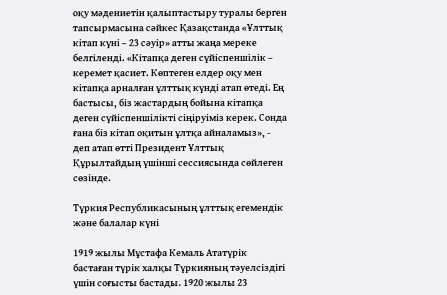оқу мәдениетін қалыптастыру туралы берген тапсырмасына сәйкес Қазақстанда «Ұлттық кітап күні – 23 сәуір» атты жаңа мереке белгіленді. «Кітапқа деген сүйіспеншілік – керемет қасиет. Көптеген елдер оқу мен кітапқа арналған ұлттық күнді атап өтеді. Ең бастысы, біз жастардың бойына кітапқа деген сүйіспеншілікті сіңіруіміз керек. Сонда ғана біз кітап оқитын ұлтқа айналамыз», - деп атап өтті Президент Ұлттық Құрылтайдың үшінші сессиясында сөйлеген сөзінде.

Түркия Республикасының ұлттық егемендік және балалар күні

1919 жылы Мұстафа Кемаль Ататүрік бастаған түрік халқы Түркияның тәуелсіздігі үшін соғысты бастады. 1920 жылы 23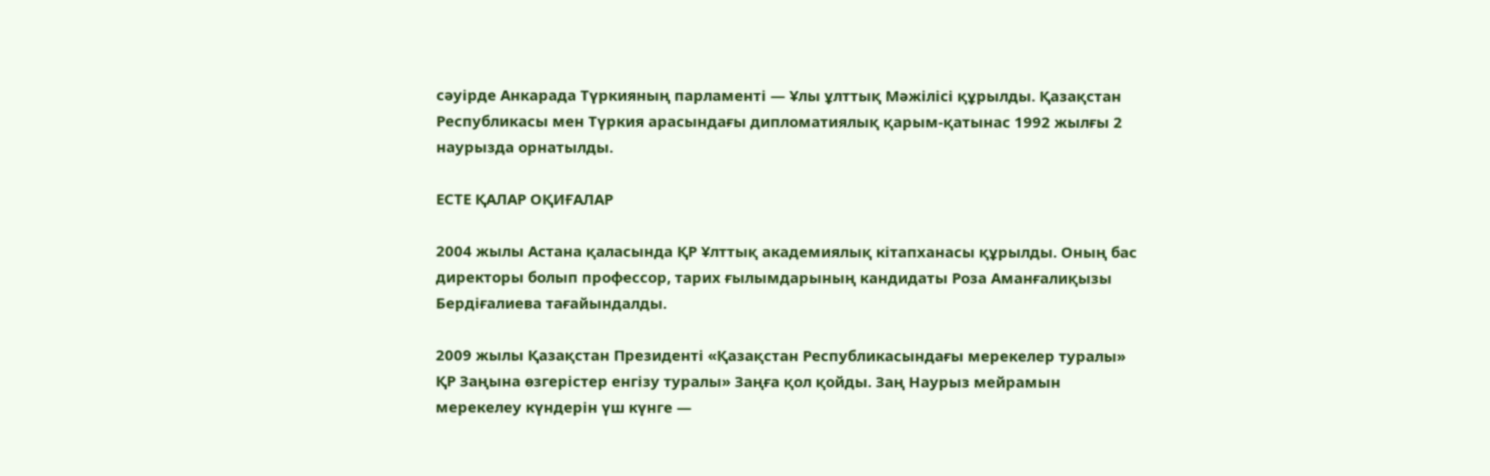сәуірде Анкарада Түркияның парламенті — Ұлы ұлттық Мәжілісі құрылды. Қазақстан Республикасы мен Түркия арасындағы дипломатиялық қарым-қатынас 1992 жылғы 2 наурызда орнатылды.

ЕСТЕ ҚАЛАР ОҚИҒАЛАР

2004 жылы Астана қаласында ҚР Ұлттық академиялық кітапханасы құрылды. Оның бас директоры болып профессор, тарих ғылымдарының кандидаты Роза Аманғалиқызы Бердіғалиева тағайындалды.

2009 жылы Қазақстан Президенті «Қазақстан Республикасындағы мерекелер туралы» ҚР Заңына өзгерістер енгізу туралы» Заңға қол қойды. Заң Наурыз мейрамын мерекелеу күндерін үш күнге —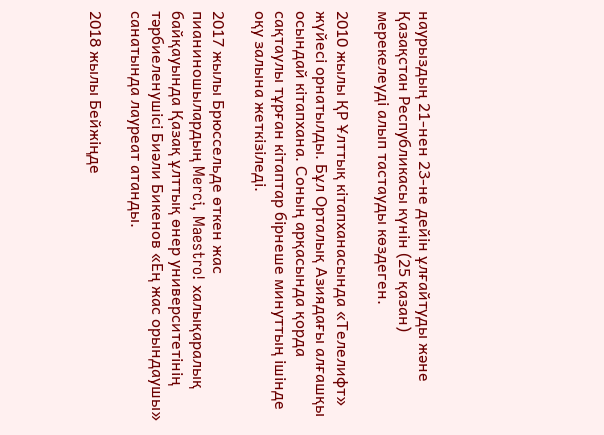наурыздың 21-нен 23-не дейін ұлғайтуды және Қазақстан Республикасы күнін (25 қазан) мерекелеуді алып тастауды көздеген.

2010 жылы ҚР Ұлттық кітапханасында «Телелифт» жүйесі орнатылды. Бұл Орталық Азиядағы алғашқы осындай кітапхана. Соның арқасында қорда сақтаулы тұрған кітаптар бірнеше минуттың ішінде оқу залына жеткізіледі.

2017 жылы Брюссельде өткен жас пианиношылардың Merci, Maestro! халықаралық байқауында Қазақ ұлттық өнер университетінің тәрбиеленушісі Биәли Бикенов «Ең жас орындаушы» санатында лауреат атанды.

2018 жылы Бейжіңде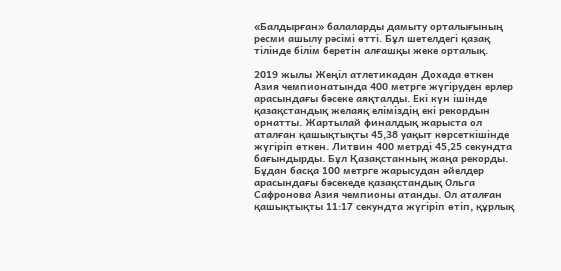«Балдырған» балаларды дамыту орталығының ресми ашылу рәсімі өтті. Бұл шетелдегі қазақ тілінде білім беретін алғашқы жеке орталық.

2019 жылы Жеңіл атлетикадан Дохада өткен Азия чемпионатында 400 метрге жүгіруден ерлер арасындағы бәсеке аяқталды. Екі күн ішінде қазақстандық желаяқ еліміздің екі рекордын орнатты. Жартылай финалдық жарыста ол аталған қашықтықты 45,38 уақыт көрсеткішінде жүгіріп өткен. Литвин 400 метрді 45,25 секундта бағындырды. Бұл Қазақстанның жаңа рекорды. Бұдан басқа 100 метрге жарысудан әйелдер арасындағы бәсекеде қазақстандық Ольга Сафронова Азия чемпионы атанды. Ол аталған қашықтықты 11:17 секундта жүгіріп өтіп, құрлық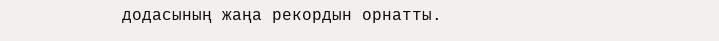додасының жаңа рекордын орнатты.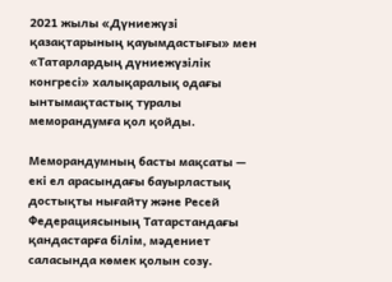2021 жылы «Дүниежүзі қазақтарының қауымдастығы» мен «Татарлардың дүниежүзілік конгресі» халықаралық одағы ынтымақтастық туралы меморандумға қол қойды.

Меморандумның басты мақсаты — екі ел арасындағы бауырластық достықты нығайту және Ресей Федерациясының Татарстандағы қандастарға білім, мәдениет саласында көмек қолын созу.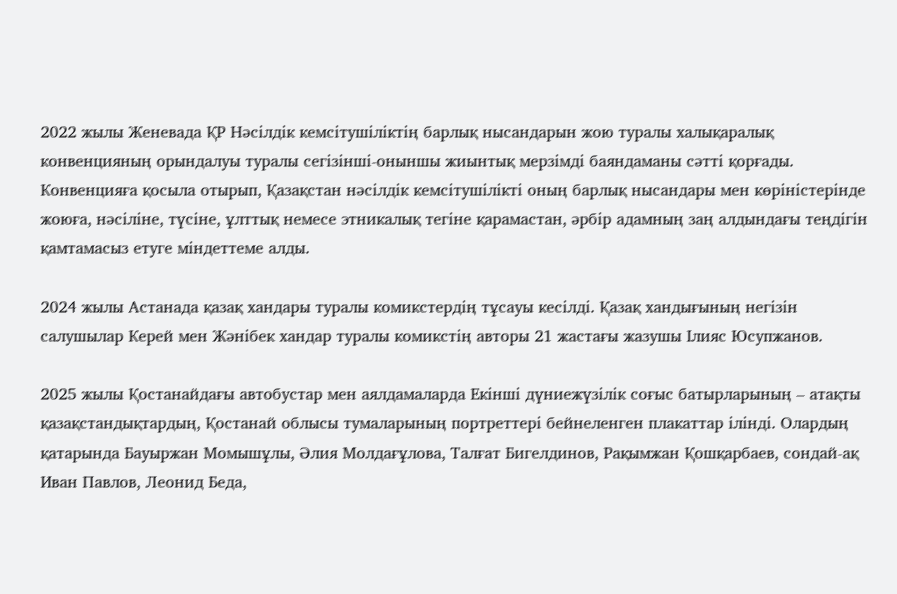2022 жылы Женевада ҚР Нәсілдік кемсітушіліктің барлық нысандарын жою туралы халықаралық конвенцияның орындалуы туралы сегізінші-оныншы жиынтық мерзімді баяндаманы сәтті қорғады. Конвенцияға қосыла отырып, Қазақстан нәсілдік кемсітушілікті оның барлық нысандары мен көріністерінде жоюға, нәсіліне, түсіне, ұлттық немесе этникалық тегіне қарамастан, әрбір адамның заң алдындағы теңдігін қамтамасыз етуге міндеттеме алды.

2024 жылы Астанада қазақ хандары туралы комикстердің тұсауы кесілді. Қазақ хандығының негізін салушылар Керей мен Жәнібек хандар туралы комикстің авторы 21 жастағы жазушы Ілияс Юсупжанов.

2025 жылы Қостанайдағы автобустар мен аялдамаларда Екінші дүниежүзілік соғыс батырларының – атақты қазақстандықтардың, Қостанай облысы тумаларының портреттері бейнеленген плакаттар ілінді. Олардың қатарында Бауыржан Момышұлы, Әлия Молдағұлова, Талғат Бигелдинов, Рақымжан Қошқарбаев, сондай-ақ Иван Павлов, Леонид Беда,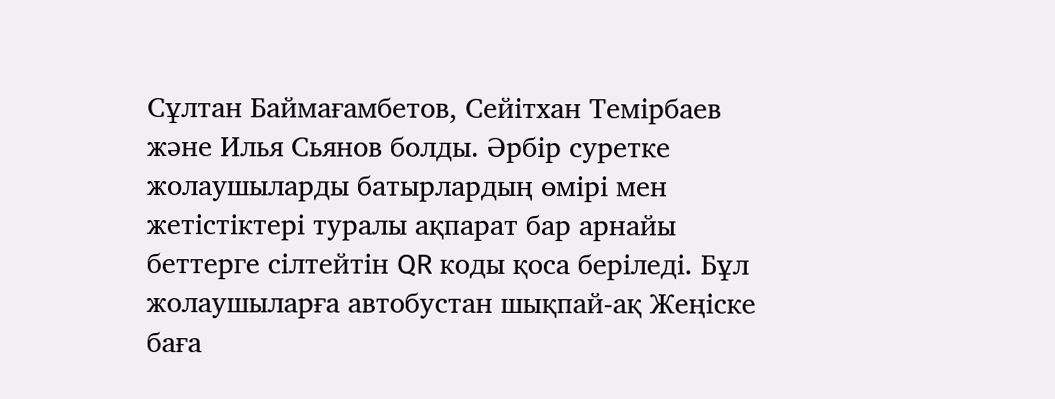Сұлтан Баймағамбетов, Сейітхан Темірбаев және Илья Сьянов болды. Әрбір суретке жолаушыларды батырлардың өмірі мен жетістіктері туралы ақпарат бар арнайы беттерге сілтейтін QR коды қоса беріледі. Бұл жолаушыларға автобустан шықпай-ақ Жеңіске баға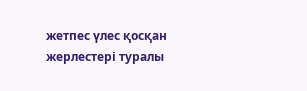жетпес үлес қосқан жерлестері туралы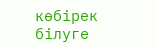көбірек білуге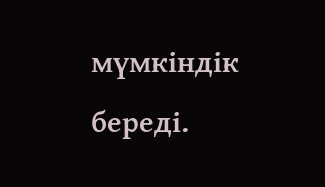мүмкіндік береді.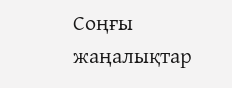Соңғы жаңалықтар